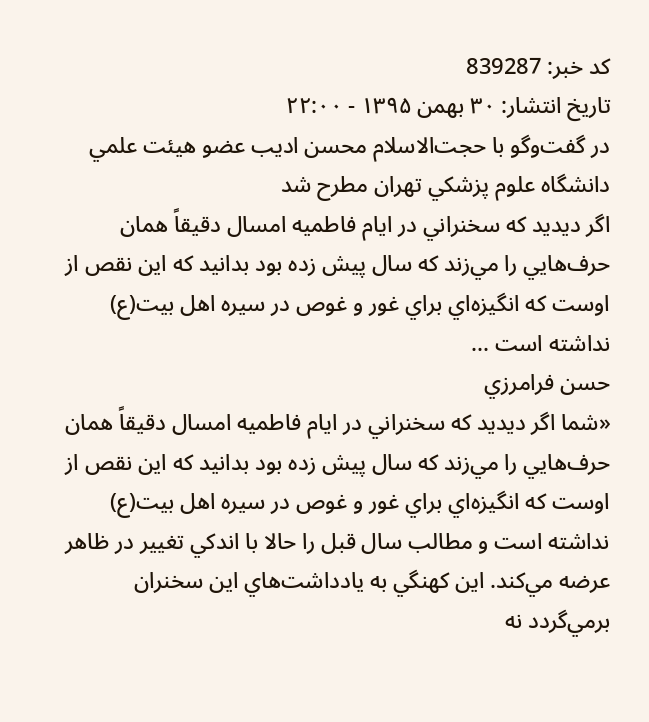کد خبر: 839287
تاریخ انتشار: ۳۰ بهمن ۱۳۹۵ - ۲۲:۰۰
در گفت‌وگو با حجت‌الاسلام محسن اديب عضو هيئت علمي دانشگاه علوم پزشكي تهران مطرح شد
اگر ديديد كه سخنراني در ايام فاطميه امسال دقيقاً همان حرف‌هايي را مي‌زند كه سال پيش زده بود بدانيد كه اين نقص از اوست كه انگيزه‌اي براي غور و غوص در سيره اهل بيت(ع) نداشته است ...
حسن فرامرزي
«شما اگر ديديد كه سخنراني در ايام فاطميه امسال دقيقاً همان حرف‌هايي را مي‌زند كه سال پيش زده بود بدانيد كه اين نقص از اوست كه انگيزه‌اي براي غور و غوص در سيره اهل بيت(ع) نداشته است و مطالب سال قبل را حالا با اندكي تغيير در ظاهر عرضه مي‌كند. اين كهنگي به يادداشت‌هاي اين سخنران برمي‌گردد نه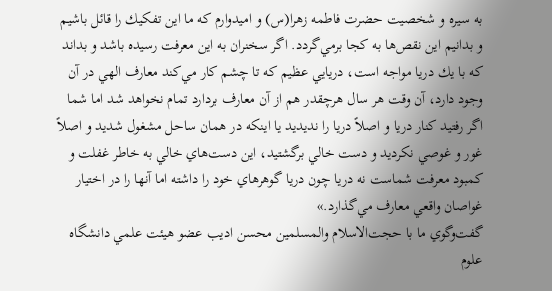به سيره و شخصيت حضرت فاطمه زهرا‌(س) و اميدوارم كه ما اين تفكيك را قائل باشيم و بدانيم اين نقص‌ها به كجا برمي‌گردد. اگر سخنران به اين معرفت رسيده باشد و بداند كه با يك دريا مواجه است، دريايي عظيم كه تا چشم كار مي‌كند معارف الهي در آن وجود دارد، آن وقت هر سال هرچقدر هم از آن معارف بردارد تمام نخواهد شد اما شما اگر رفتيد كنار دريا و اصلاً دريا را نديديد يا اينكه در همان ساحل مشغول شديد و اصلاً غور و غوصي نكرديد و دست خالي برگشتيد، اين دست‌هاي خالي به خاطر غفلت و كمبود معرفت شماست نه دريا چون دريا گوهرهاي خود را داشته اما آنها را در اختيار غواصان واقعي معارف مي‌گذارد.»
گفت‌وگوي ما با حجت‌الاسلام و‌المسلمين محسن اديب عضو هيئت علمي دانشگاه علوم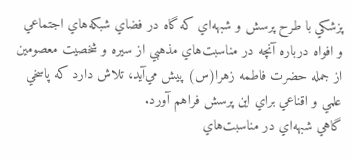پزشكي با طرح پرسش و شبهه‌اي كه گاه در فضاي شبكه‌هاي اجتماعي و افواه درباره آنچه در مناسبت‌هاي مذهبي از سيره و شخصيت معصومين از جمله حضرت فاطمه زهرا‌(س) پيش مي‌‌آید، تلاش دارد كه پاسخي علمي و اقناعي براي اين پرسش فراهم آورد.
گاهي شبهه‌اي در مناسبت‌هاي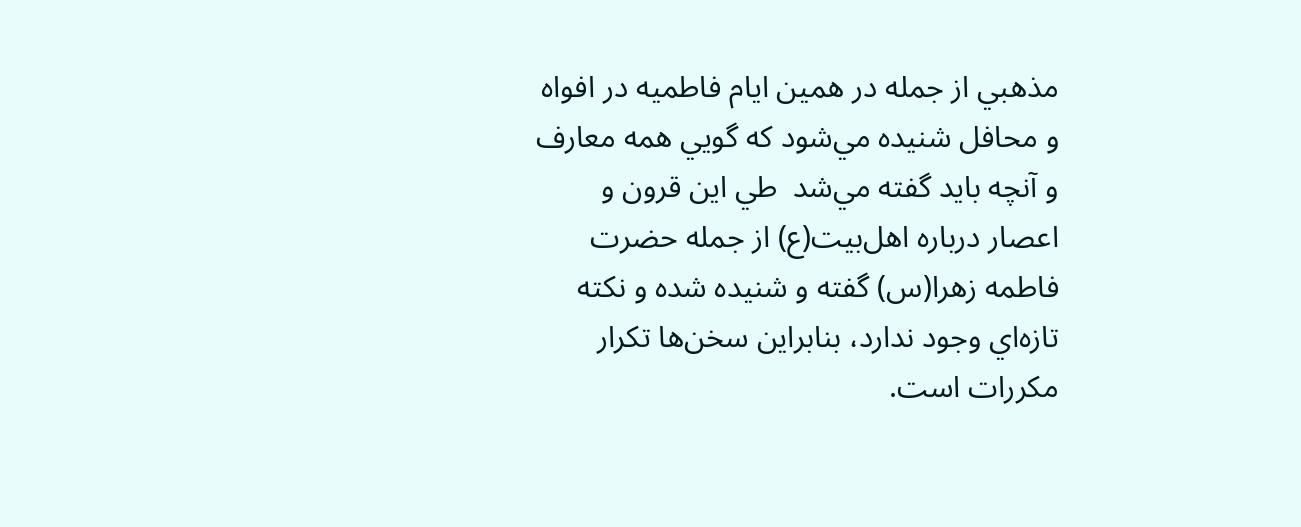مذهبي از جمله در همين ايام فاطميه در افواه و محافل شنيده مي‌شود كه گويي همه معارف و آنچه بايد گفته مي‌شد  طي اين قرون و اعصار درباره اهل‌بيت(ع) از جمله حضرت فاطمه زهرا‌(س) گفته و شنيده شده و نكته تازه‌اي وجود ندارد، بنابراين سخن‌ها تكرار مكررات است.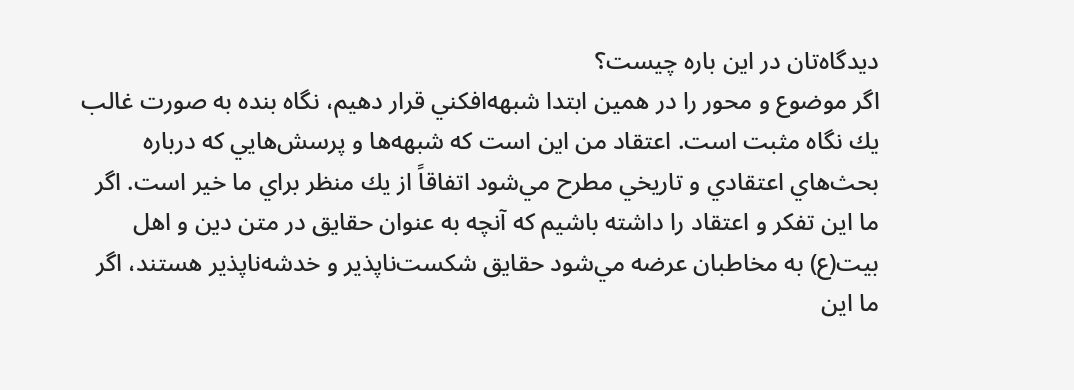ديدگاه‌تان در اين باره چيست؟
اگر موضوع و محور را در همين ابتدا شبهه‌افكني قرار دهيم، نگاه بنده به صورت غالب يك نگاه مثبت است. اعتقاد من اين است كه شبهه‌ها و پرسش‌هايي كه درباره بحث‌هاي اعتقادي و تاريخي مطرح مي‌شود اتفاقاً از يك منظر براي ما خير است. اگر ما اين تفكر و اعتقاد را داشته باشيم كه آنچه به عنوان حقايق در متن دين و اهل بيت‌(ع) به مخاطبان عرضه مي‌شود حقايق شكست‌ناپذير و خدشه‌ناپذير هستند، اگر ما اين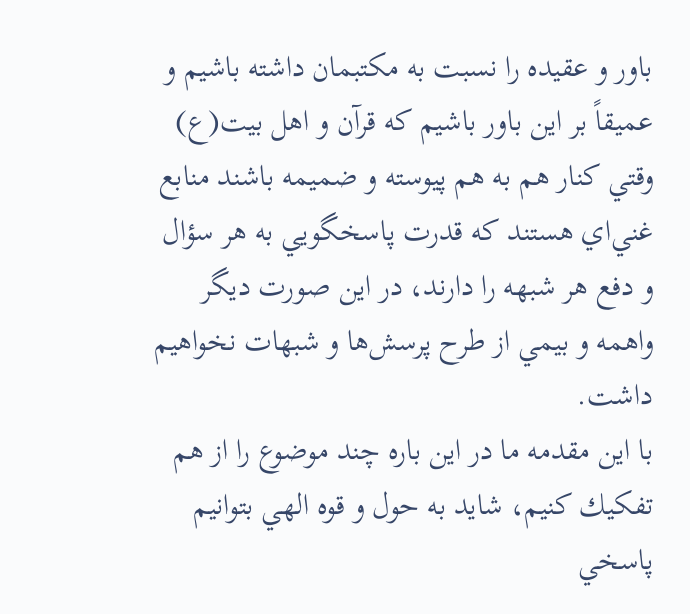باور و عقيده را نسبت به مكتبمان داشته باشيم و عميقاً بر اين باور باشيم كه قرآن و اهل بيت(ع) وقتي كنار هم به هم پيوسته و ضميمه باشند منابع غني‌اي هستند كه قدرت پاسخگويي به هر سؤال و دفع هر شبهه را دارند، در اين صورت ديگر واهمه‌ و بيمي از طرح پرسش‌ها و شبهات نخواهيم داشت.
با اين مقدمه ما در اين باره چند موضوع را از هم تفكيك كنيم، شايد به حول و قوه الهي بتوانيم پاسخي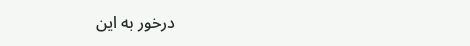در‌خور به اين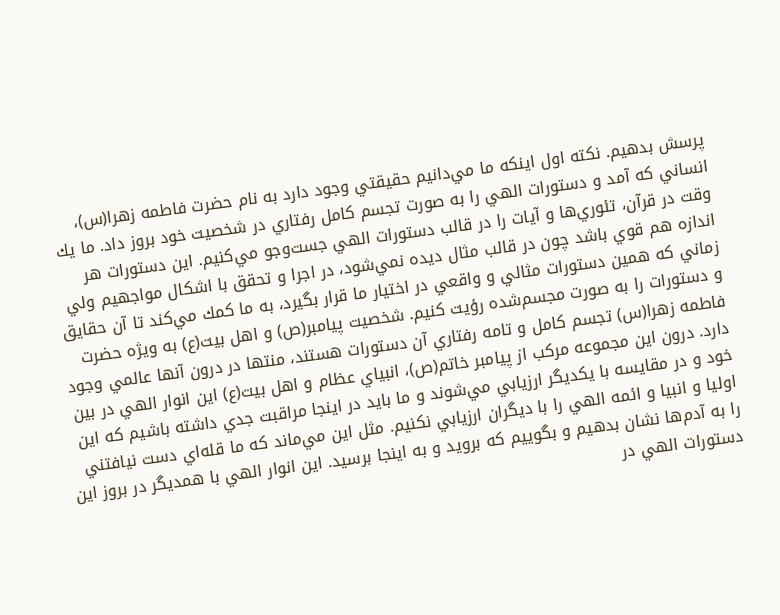پرسش بدهيم. نكته اول اينكه ما مي‌دانيم حقيقتي وجود دارد به نام حضرت فاطمه زهرا(س)، انساني كه آمد و دستورات الهي را به صورت تجسم كامل رفتاري در شخصيت خود بروز داد. ما يك وقت در قرآن، تئوري‌ها و آيات را در قالب دستورات الهي جست‌وجو مي‌كنيم. اين دستورات هر اندازه هم قوي باشد چون در قالب مثال ديده نمي‌شود، در اجرا و تحقق با اشكال مواجهيم ولي زماني كه همين دستورات مثالي و واقعي در اختيار ما قرار بگيرد، به ما كمك مي‌كند تا آن حقايق و دستورات را به صورت مجسم‌شده رؤيت كنيم. شخصيت پيامبر(ص) و اهل بيت(ع) به ويژه حضرت فاطمه زهرا‌(س) تجسم كامل و تامه رفتاري آن دستورات هستند، منتها در درون آنها عالمي وجود دارد. درون اين مجموعه مركب از پيامبر خاتم(ص)، انبياي عظام و اهل بيت(ع) اين انوار الهي در بين خود و در مقايسه با يكديگر ارزيابي مي‌شوند و ما بايد در اينجا مراقبت جدي داشته باشيم كه اين اوليا و انبيا و ائمه الهي را با ديگران ارزيابي نكنيم. مثل اين مي‌ماند كه ما قله‌اي دست نيافتني را به آدم‌ها نشان بدهيم و بگوييم كه برويد و به اينجا برسيد. اين انوار الهي با همديگر در بروز اين دستورات الهي در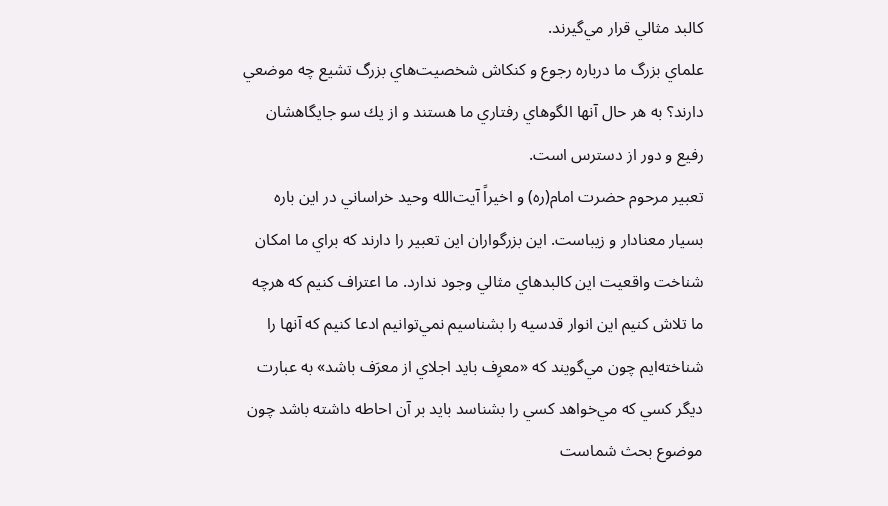كالبد مثالي قرار مي‌گيرند.
علماي بزرگ ما درباره رجوع و كنكاش شخصيت‌هاي بزرگ تشيع چه موضعي دارند؟ به هر حال آنها الگوهاي رفتاري ما هستند و از يك سو جايگاهشان رفيع و دور از دسترس است.
تعبير مرحوم حضرت امام(ره) و اخيراً آيت‌الله وحيد خراساني در اين باره بسيار معنادار و زيباست. اين بزرگواران اين تعبير را دارند كه براي ما امكان شناخت واقعيت اين كالبدهاي مثالي وجود ندارد. ما اعتراف كنيم كه هرچه ما تلاش كنيم اين انوار قدسيه را بشناسيم نمي‌توانيم ادعا كنيم كه آنها را شناخته‌ايم چون مي‌گويند كه «معرِف بايد اجلاي از معرَف باشد» به عبارت ديگر كسي كه مي‌خواهد كسي را بشناسد بايد بر آن احاطه داشته باشد چون موضوع بحث شماست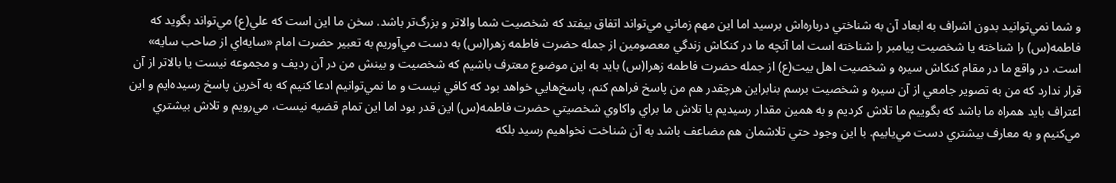و شما نمي‌توانيد بدون اشراف به ابعاد آن به شناختي درباره‌اش برسيد اما اين مهم زماني مي‌تواند اتفاق بيفتد كه شخصيت شما والاتر و بزرگ‌تر باشد. سخن ما اين است كه علي(ع) مي‌تواند بگويد كه فاطمه‌(س) را شناخته يا شخصيت پيامبر را شناخته است اما آنچه ما در كنكاش زندگي معصومين از جمله حضرت فاطمه زهرا‌(س) به دست مي‌آوريم به تعبير حضرت امام «سايه‌اي از صاحب سايه» است. در واقع ما در مقام كنكاش سيره و شخصيت اهل بيت(ع) از جمله حضرت فاطمه زهرا‌(س) بايد به اين موضوع معترف باشيم كه شخصيت و بينش من در آن رديف و مجموعه نيست يا بالاتر از آن قرار ندارد كه من به تصوير جامعي از آن سيره و شخصيت برسم بنابراين هرچقدر هم من پاسخ فراهم كنم، پاسخ‌هايي خواهد بود كه كافي نيست و ما نمي‌توانيم ادعا كنيم كه به آخرين پاسخ رسيده‌ايم و اين اعتراف بايد همراه ما باشد كه بگوييم ما تلاش كرديم و به همين مقدار رسيديم يا تلاش ما براي واكاوي شخصيتي حضرت فاطمه‌(س) اين قدر بود اما اين تمام قضيه نيست، مي‌رويم و تلاش بيشتري مي‌كنيم و به معارف بيشتري دست مي‌يابيم. با اين وجود حتي تلاشمان هم مضاعف باشد به آن شناخت نخواهيم رسيد بلكه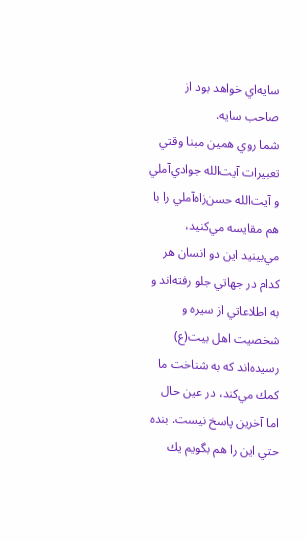سايه‌اي خواهد بود از صاحب سايه.
شما روي همين مبنا وقتي تعبيرات آيت‌الله جوادي‌آملي و آيت‌الله حسن‌زاه‌آملي را با هم مقايسه مي‌كنيد، مي‌بينيد اين دو انسان هر كدام در جهاتي جلو رفته‌اند و به اطلاعاتي از سيره و شخصيت اهل بيت(ع) رسيده‌اند كه به شناخت ما كمك مي‌كند، در عين حال اما آخرين پاسخ نيست. بنده حتي اين را هم بگويم يك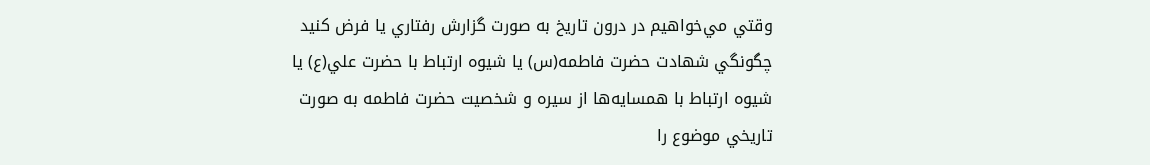وقتي مي‌خواهيم در درون تاريخ به صورت گزارش رفتاري يا فرض كنيد چگونگي شهادت حضرت فاطمه‌(س) يا شيوه ارتباط با حضرت علي(ع) يا شيوه ارتباط با همسايه‌ها از سيره و شخصيت حضرت فاطمه به صورت تاريخي موضوع را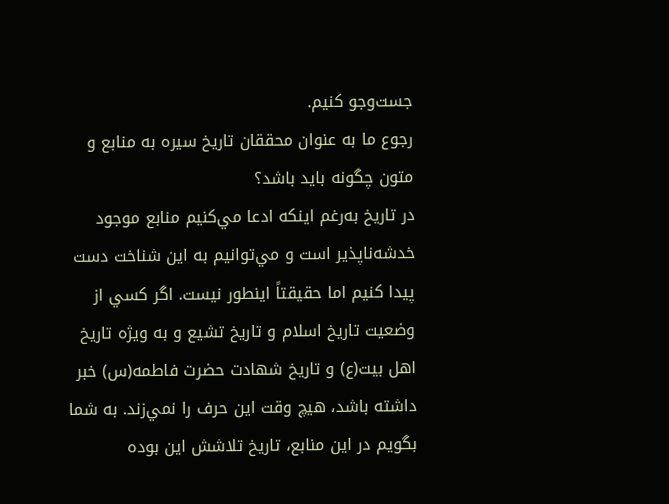جست‌وجو كنيم.
رجوع ما به عنوان محققان تاريخ سيره به منابع و متون چگونه بايد باشد؟
در تاريخ به‌رغم اينكه ادعا مي‌كنيم منابع موجود خدشه‌ناپذير است و مي‌توانيم به اين شناخت دست پيدا كنيم اما حقيقتاً اينطور نيست. اگر كسي از وضعيت تاريخ اسلام و تاريخ تشيع و به ويژه تاريخ اهل بيت(ع) و تاريخ شهادت حضرت فاطمه‌(س) خبر داشته باشد، هيچ وقت اين حرف را نمي‌زند. به شما بگويم در اين منابع، تاريخ تلاشش اين بوده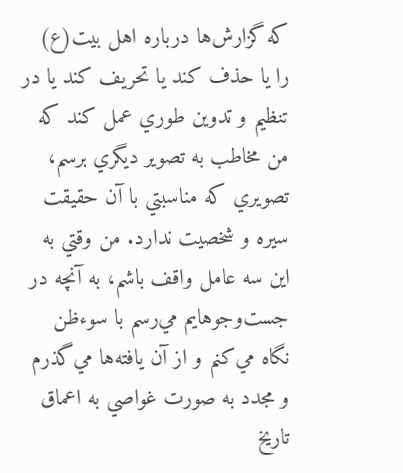كه گزارش‌ها درباره اهل بيت(ع) را يا حذف كند يا تحريف كند يا در تنظيم و تدوين طوري عمل كند كه من مخاطب به تصوير ديگري برسم، تصويري كه مناسبتي با آن حقيقت سيره و شخصيت ندارد. من وقتي به اين سه عامل واقف باشم، به آنچه در جست‌وجوهايم مي‌رسم با سوءظن نگاه مي‌كنم و از آن يافته‌ها مي‌گذرم و مجدد به صورت غواصي به اعماق تاريخ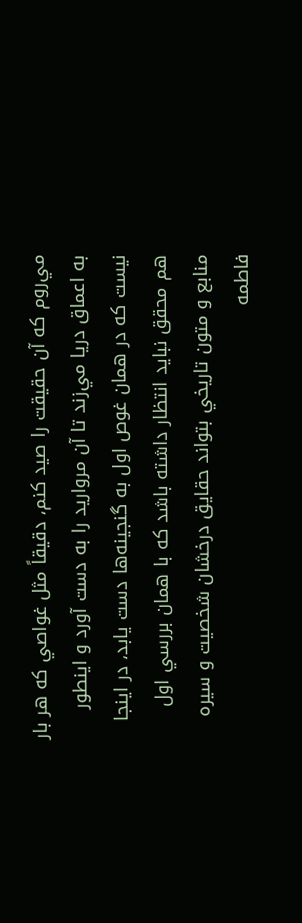مي‌روم كه آن حقيقت را صيد كنم، دقيقاً مثل غواصي كه هر بار به اعماق دريا مي‌زند تا آن مرواريد را به دست آورد و اينطور نيست كه در همان غوص اول به گنجينه‌ها دست يابد، در اينجا هم محقق نبايد انتظار داشته باشد كه با همان بررسي اول منابع و متون تاريخي بتواند حقايق درخشان شخصيت و سيره فاطمه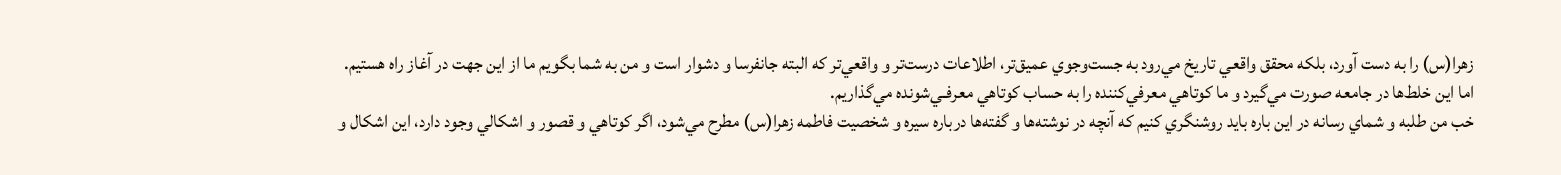زهرا‌(س) را به دست آورد، بلكه محقق واقعي تاريخ مي‌رود به جست‌وجوي عميق‌تر، اطلاعات درست‌تر و واقعي‌تر كه البته جانفرسا و دشوار است و من به شما بگويم ما از اين جهت در آغاز راه هستيم.
اما اين خلط‌ها در جامعه صورت مي‌گيرد و ما كوتاهي معرفي‌كننده را به حساب كوتاهي معرفـي‌شونده مي‌گذاريم.
خب من طلبه و شماي رسانه در اين باره بايد روشنگري كنيم كه آنچه در نوشته‌ها و گفته‌ها درباره سيره و شخصيت فاطمه زهرا‌(س) مطرح مي‌شود، اگر كوتاهي و قصور و اشكالي وجود دارد، اين اشكال و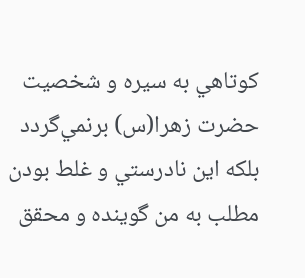كوتاهي به سيره و شخصيت حضرت زهرا‌(س) برنمي‌گردد بلكه اين نادرستي و غلط بودن مطلب به من گوينده و محقق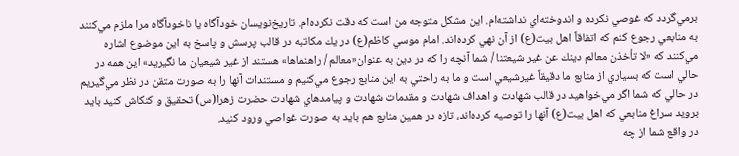برمي‌گردد كه غوصي نكرده‌ و اندوخته‌اي نداشته‌ام. اين مشكل متوجه من است كه دقت نكرده‌ام. تاريخ‌نويسان خودآگاه يا ناخودآگاه مرا ملزم مي‌كنند به منابعي رجوع كنم كه اتفاقاً اهل بيت(ع) از ‌آن نهي كرده‌اند. امام موسي كاظم(ع) در يك مكاتبه در قالب پرسش و پاسخ به اين موضوع اشاره مي‌كنند كه «لا تأخذن معالم دينك عن غير شيعتنا / شما آنچه را كه در دين به عنوان«معالم / راهنماها» هستند از غير شيعيان ما نگيريد» اين همه در حالي است كه بسياري از منابع ما دقيقاً غير‌شيعي است و ما به راحتي به اين منابع رجوع مي‌كنيم و مستندات آنها را به صورت متقن در نظر مي‌گيريم در حالي كه شما اگر مي‌خواهيد در قالب شهادت و اهداف شهادت و مقدمات شهادت و پيامدهاي شهادت حضرت زهرا(س) تحقيق و كنكاش كنيد بايد برويد سراغ منابعي كه اهل بيت‌(ع) آنها را توصيه كرده‌اند، تازه در همين منابع هم بايد به صورت غواصي ورود كنيد.
در واقع شما از چه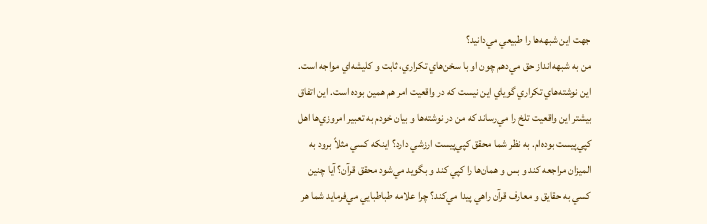جهت اين شبهه‌ها را طبيعي مي‌دانيد؟
من به شبهه‌انداز حق مي‌دهم چون او با سخن‌هاي تكراري، ثابت و كليشه‌اي مواجه است. اين نوشته‌هاي تكراري گوياي اين نيست كه در واقعيت امر هم همين بوده است. اين اتفاق بيشتر اين واقعيت تلخ را مي‌رساند كه من در نوشته‌ها و بيان خودم به تعبير امروزي‌ها اهل كپي‌پيست بوده‌ام. به نظر شما محقق كپي‌پيست ارزشي دارد؟ اينكه كسي مثلاً برود به الميزان مراجعه كند و بس و همان‌ها را كپي كند و بگويد مي‌شود محقق قرآن؟ آيا چنين كسي به حقايق و معارف قرآن راهي پيدا مي‌كند؟ چرا علامه طباطبايي مي‌فرمايد شما هر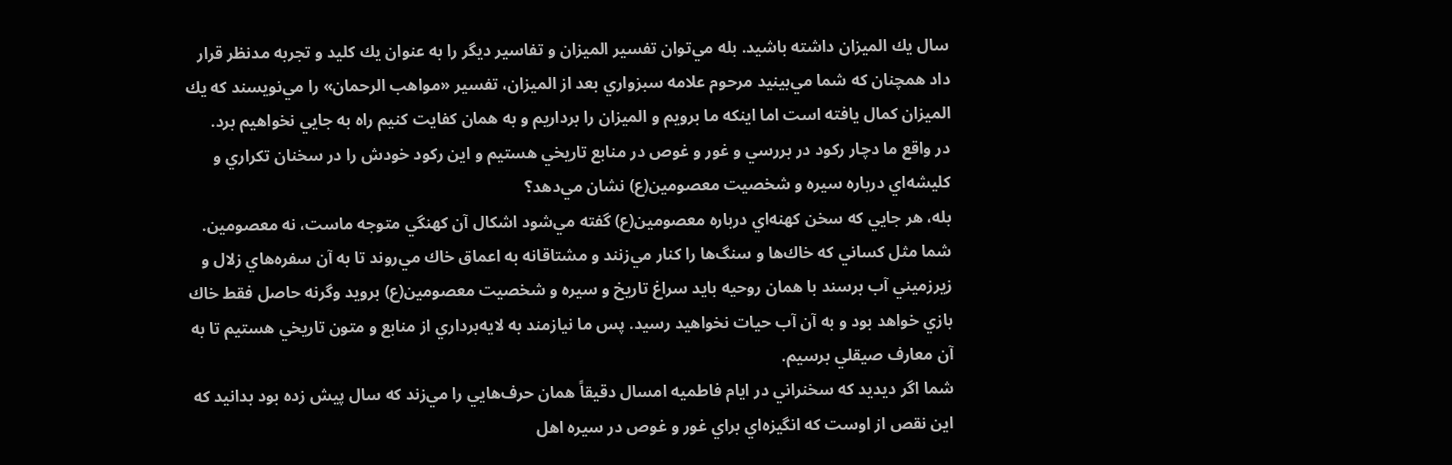سال يك الميزان داشته باشيد. بله مي‌توان تفسير الميزان و تفاسير ديگر را به عنوان يك كليد و تجربه مدنظر قرار داد همچنان كه شما مي‌بينيد مرحوم علامه سبزواري بعد از الميزان، تفسير «مواهب الرحمان» را مي‌نويسند كه يك الميزان كمال يافته است اما اينكه ما برويم و الميزان را برداريم و به همان كفايت كنيم راه به جايي نخواهيم برد.
در واقع ما دچار ركود در بررسي و غور و غوص در منابع تاريخي هستيم و اين ركود خودش را در سخنان تكراري و كليشه‌اي درباره سيره و شخصيت معصومين(ع) نشان مي‌دهد؟
بله، هر جايي كه سخن كهنه‌اي درباره معصومين(ع) گفته مي‌شود اشكال آن كهنگي متوجه ماست، نه معصومين. شما مثل كساني كه خاك‌ها و سنگ‌ها را كنار مي‌زنند و مشتاقانه به اعماق خاك مي‌روند تا به آن سفره‌هاي زلال و زيرزميني آب برسند با همان روحيه بايد سراغ تاريخ و سيره و شخصيت معصومين(ع) برويد وگرنه حاصل فقط خاك بازي خواهد بود و به آن آب حيات نخواهيد رسيد. پس ما نيازمند به لايه‌برداري از منابع و متون تاريخي هستيم تا به آن معارف صيقلي برسيم.
شما اگر ديديد كه سخنراني در ايام فاطميه امسال دقيقاً همان حرف‌هايي را مي‌زند كه سال پيش زده بود بدانيد كه اين نقص از اوست كه انگيزه‌اي براي غور و غوص در سيره اهل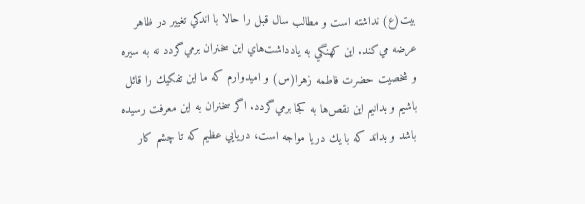بيت(ع) نداشته است و مطالب سال قبل را حالا با اندكي تغيير در ظاهر عرضه مي‌كند. اين كهنگي به يادداشت‌هاي اين سخنران برمي‌گردد نه به سيره و شخصيت حضرت فاطمه زهرا‌(س) و اميدوارم كه ما اين تفكيك را قائل باشيم و بدانيم اين نقص‌ها به كجا برمي‌گردد. اگر سخنران به اين معرفت رسيده باشد و بداند كه با يك دريا مواجه است، دريايي عظيم كه تا چشم كار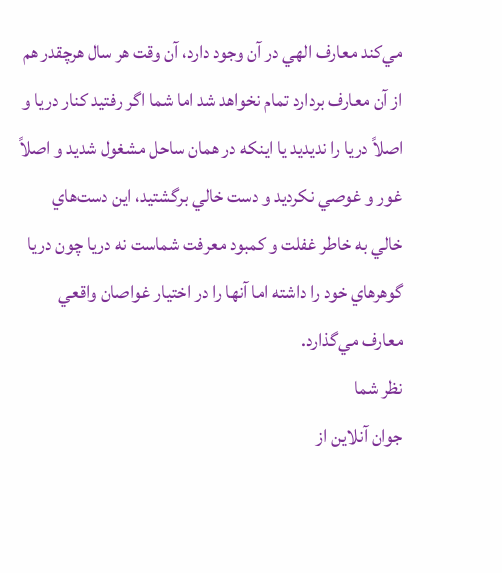مي‌كند معارف الهي در آن وجود دارد، آن وقت هر سال هرچقدر هم از آن معارف بردارد تمام نخواهد شد اما شما اگر رفتيد كنار دريا و اصلاً دريا را نديديد يا اينكه در همان ساحل مشغول شديد و اصلاً غور و غوصي نكرديد و دست خالي برگشتيد، اين دست‌هاي خالي به خاطر غفلت و كمبود معرفت شماست نه دريا چون دريا گوهرهاي خود را داشته اما آنها را در اختيار غواصان واقعي معارف مي‌گذارد.
نظر شما
جوان آنلاين از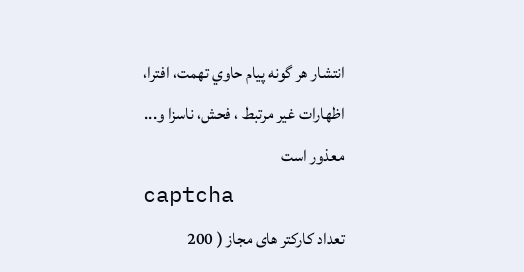انتشار هر گونه پيام حاوي تهمت، افترا، اظهارات غير مرتبط ، فحش، ناسزا و... معذور است
captcha
تعداد کارکتر های مجاز ( 200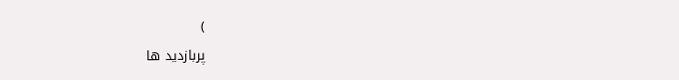)
پربازدید ها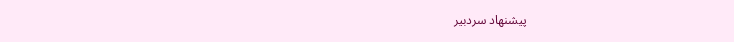پیشنهاد سردبیر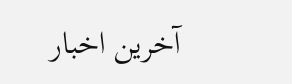آخرین اخبار